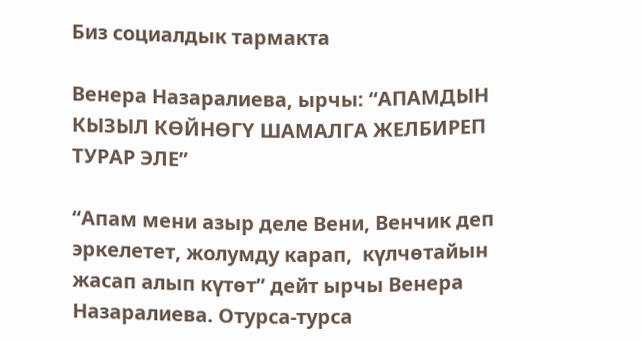Биз социалдык тармакта

Венера Назаралиева, ырчы: “АПАМДЫН КЫЗЫЛ КӨЙНӨГҮ ШАМАЛГА ЖЕЛБИРЕП ТУРАР ЭЛЕ”

“Апам мени азыр деле Вени, Венчик деп эркелетет, жолумду карап,  күлчөтайын  жасап алып күтөт” дейт ырчы Венера Назаралиева. Отурса-турса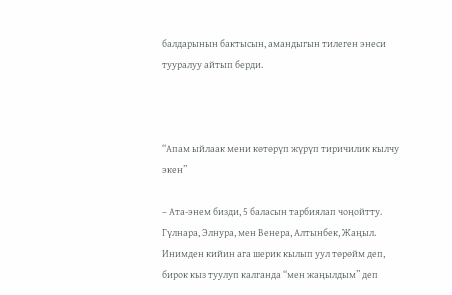балдарынын бактысын, амандыгын тилеген энеси тууралуу айтып берди.



“Апам ыйлаак мени көтөрүп жүрүп тиричилик кылчу экен”

– Ата-энем бизди, 5 баласын тарбиялап чоңойтту. Гүлнара, Элнура, мен Венера, Алтынбек, Жаңыл. Инимден кийин ага шерик кылып уул төрөйм деп, бирок кыз туулуп калганда “мен жаңылдым” деп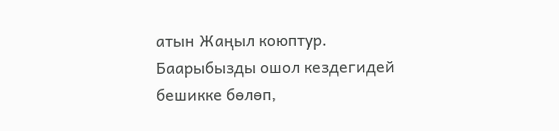атын Жаңыл коюптур. Баарыбызды ошол кездегидей бешикке бөлөп,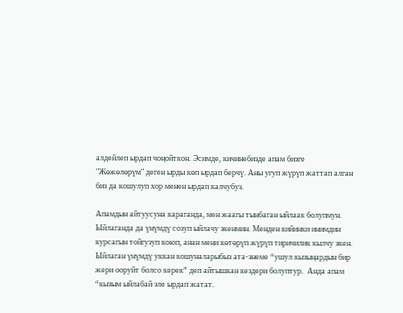алдейлеп ырдап чоңойткон. Эсимде, кичинебизде апам бизге "Жөжөлөрүм" деген ырды көп ырдап берчү. Аны угуп жүрүп жаттап алган биз да кошулуп хор менен ырдап калчубуз.

Апамдын айтуусуна караганда, мен жаагы тынбаган ыйлаак болупмун. Ыйлаганда да үнүмдү созуп ыйлачу экенмин. Менден кийинки инимдин курсагын тойгузуп коюп, анан мени көтөрүп жүрүп тиричилик кылчу экен. Ыйлаган үнүмдү уккан кошуналарыбыз ата-энеме “ушул кызыңардын бир жери ооруйт болсо керек” деп айтышкан кездери болуптур.  Анда апам “кызым ыйлабай эле ырдап жатат.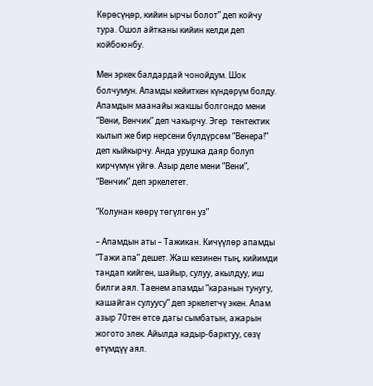Көрөсүңөр, кийин ырчы болот” деп койчу тура. Ошол айтканы кийин келди деп койбоюнбу.

Мен эркек балдардай чонойдум. Шок болчумун. Апамды кейиткен күндөрүм болду. Апамдын маанайы жакшы болгондо мени “Вени, Венчик” деп чакырчу. Эгер  тентектик кылып же бир нерсени бүлдүрсөм “Венера!” деп кыйкырчу. Анда урушка даяр болуп кирчүмүн үйгө. Азыр деле мени “Вени”, “Венчик” деп эркелетет.

“Колунан көөрү төгүлгөн уз”

– Апамдын аты – Тажикан. Кичүүлөр апамды “Тажи апа” дешет. Жаш кезинен тың, кийимди тандап кийген, шайыр, сулуу, акылдуу, иш билги аял. Таенем апамды “каранын тунугу, кашайган сулуусу” деп эркелетчү экен. Апам азыр 70тен өтсө дагы сымбатын, ажарын жогото элек. Айылда кадыр-барктуу, сөзү өтүмдүү аял.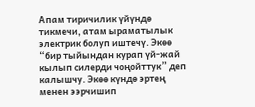Апам тиричилик үйүндө тикмечи, атам ыраматылык электрик болуп иштечү. Экөө “бир тыйындан курап үй-жай кылып силерди чоңойттук” деп калышчу. Экөө күндө эртең менен ээрчишип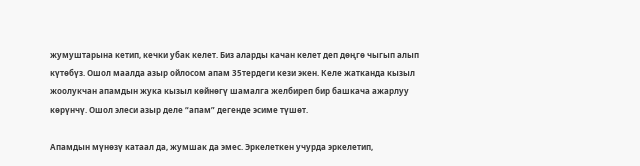жумуштарына кетип, кечки убак келет. Биз аларды качан келет деп дөңгө чыгып алып күтөбүз. Ошол маалда азыр ойлосом апам 35тердеги кези экен. Келе жатканда кызыл жоолукчан апамдын жука кызыл көйнөгү шамалга желбиреп бир башкача ажарлуу көрүнчү. Ошол элеси азыр деле “апам” дегенде эсиме түшөт.

Апамдын мүнөзү катаал да, жумшак да эмес. Эркелеткен учурда эркелетип,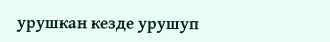урушкан кезде урушуп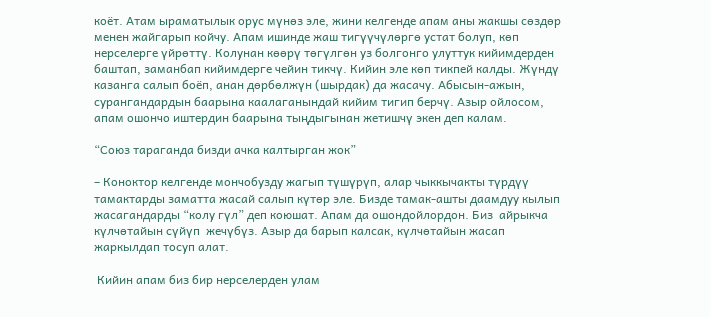коёт. Атам ыраматылык орус мүнөз эле, жини келгенде апам аны жакшы сөздөр менен жайгарып койчу. Апам ишинде жаш тигүүчүлөргө устат болуп, көп нерселерге үйрөттү. Колунан көөрү төгүлгөн уз болгонго улуттук кийимдерден баштап, заманбап кийимдерге чейин тикчү. Кийин эле көп тикпей калды. Жүндү казанга салып боёп, анан дөрбөлжүн (шырдак) да жасачу. Абысын-ажын, сурангандардын баарына каалаганындай кийим тигип берчү. Азыр ойлосом, апам ошончо иштердин баарына тыңдыгынан жетишчү экен деп калам.

“Союз тараганда бизди ачка калтырган жок”

– Коноктор келгенде мончобузду жагып түшүрүп, алар чыккычакты түрдүү тамактарды заматта жасай салып күтөр эле. Бизде тамак-ашты даамдуу кылып жасагандарды “колу гүл” деп коюшат. Апам да ошондойлордон. Биз  айрыкча күлчөтайын сүйүп  жечүбүз. Азыр да барып калсак, күлчөтайын жасап жаркылдап тосуп алат.

 Кийин апам биз бир нерселерден улам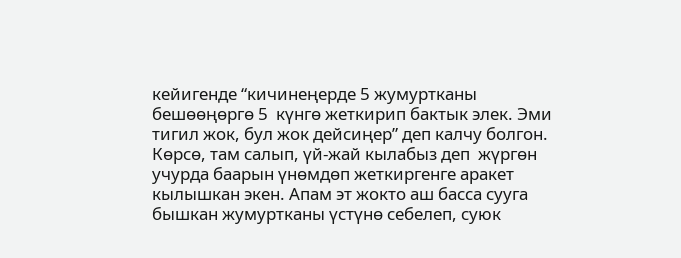кейигенде “кичинеңерде 5 жумуртканы бешөөңөргө 5  күнгө жеткирип бактык элек. Эми тигил жок, бул жок дейсиңер” деп калчу болгон. Көрсө, там салып, үй-жай кылабыз деп  жүргөн учурда баарын үнөмдөп жеткиргенге аракет кылышкан экен. Апам эт жокто аш басса сууга бышкан жумуртканы үстүнө себелеп, суюк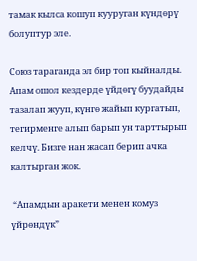тамак кылса кошуп кууруган күндөрү болуптур эле.

Союз тараганда эл бир топ кыйналды. Апам ошол кездерде үйдөгү буудайды тазалап жууп, күнгө жайып кургатып, тегирменге алып барып ун тарттырып келчү. Бизге нан жасап берип ачка калтырган жок.

 “Апамдын аракети менен комуз үйрөндүк”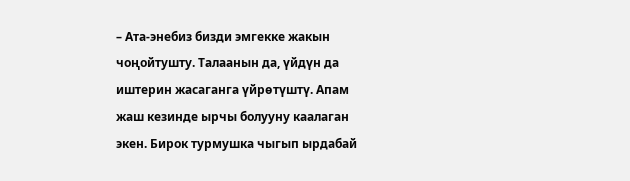– Ата-энебиз бизди эмгекке жакын чоңойтушту. Талаанын да, үйдүн да иштерин жасаганга үйрөтүштү. Апам жаш кезинде ырчы болууну каалаган экен. Бирок турмушка чыгып ырдабай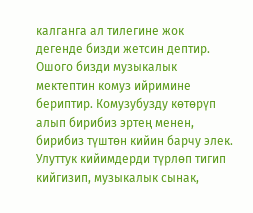калганга ал тилегине жок дегенде бизди жетсин дептир. Ошого бизди музыкалык мектептин комуз ийримине бериптир. Комузубузду көтөрүп алып бирибиз эртең менен, бирибиз түштөн кийин барчу элек.  Улуттук кийимдерди түрлөп тигип кийгизип, музыкалык сынак,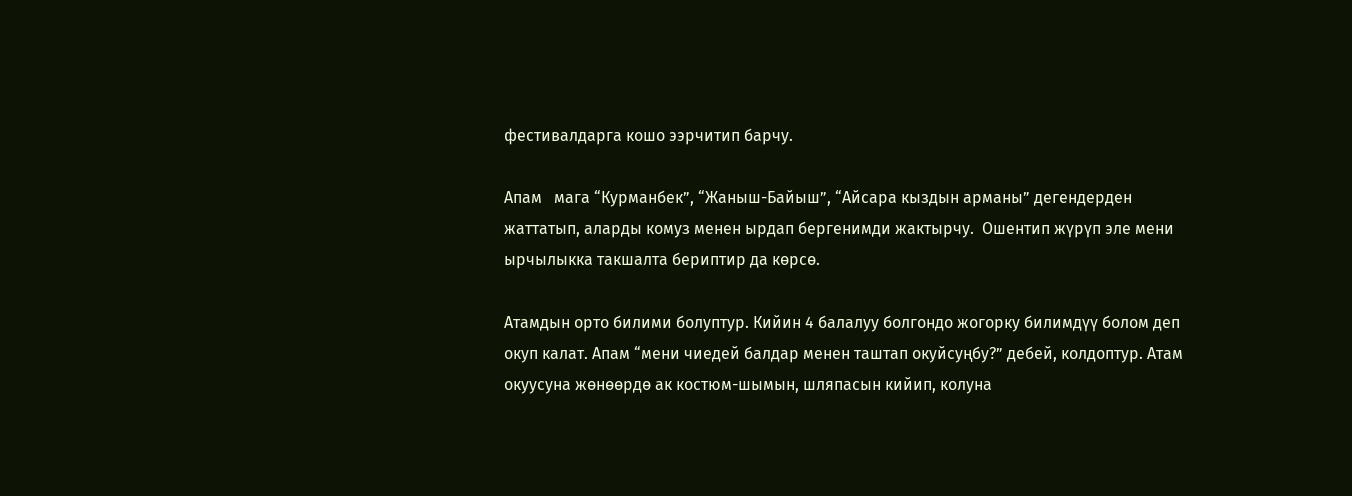фестивалдарга кошо ээрчитип барчу.

Апам   мага “Курманбек”, “Жаныш-Байыш”, “Айсара кыздын арманы” дегендерден жаттатып, аларды комуз менен ырдап бергенимди жактырчу.  Ошентип жүрүп эле мени ырчылыкка такшалта бериптир да көрсө.

Атамдын орто билими болуптур. Кийин 4 балалуу болгондо жогорку билимдүү болом деп окуп калат. Апам “мени чиедей балдар менен таштап окуйсуңбу?” дебей, колдоптур. Атам окуусуна жөнөөрдө ак костюм-шымын, шляпасын кийип, колуна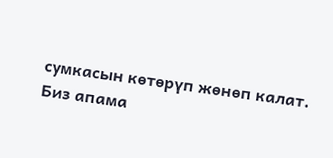сумкасын көтөрүп жөнөп калат. Биз апама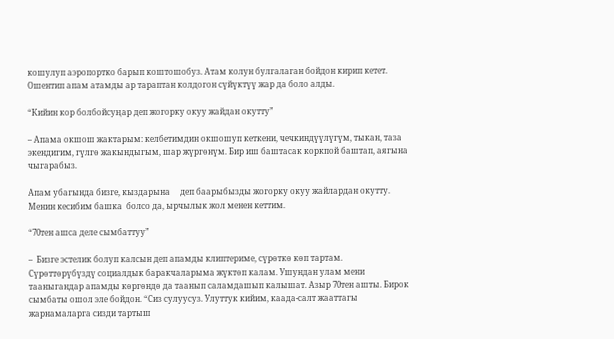кошулуп аэропортко барып коштошобуз. Атам колун булгалаган бойдон кирип кетет.  Ошентип апам атамды ар тараптан колдогон сүйүктүү жар да боло алды.

“Кийин кор болбойсуңар деп жогорку окуу жайдан окутту”

– Апама окшош жактарым: келбетимдин окшошуп кеткени, чечкиндүүлүгүм, тыкан, таза экендигим, гүлгө жакындыгым, шар жүргөнүм. Бир иш баштасак коркпой баштап, аягына чыгарабыз.

Апам убагында бизге, кыздарына     деп баарыбызды жогорку окуу жайлардан окутту. Менин кесибим башка  болсо да, ырчылык жол менен кеттим.

“70тен ашса деле сымбаттуу”

–  Бизге эстелик болуп калсын деп апамды клиптериме, сүрөткө көп тартам. Сүрөттөрүбүздү социалдык баракчаларыма жүктөп калам. Ушундан улам мени тааныгандар апамды көргөндө да таанып саламдашып калышат. Азыр 70тен ашты. Бирок сымбаты ошол эле бойдон. “Сиз сулуусуз. Улуттук кийим, каада-салт жааттагы жарнамаларга сизди тартыш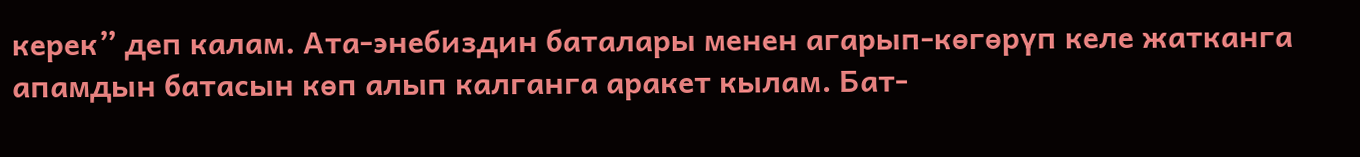керек” деп калам. Ата-энебиздин баталары менен агарып-көгөрүп келе жатканга апамдын батасын көп алып калганга аракет кылам. Бат-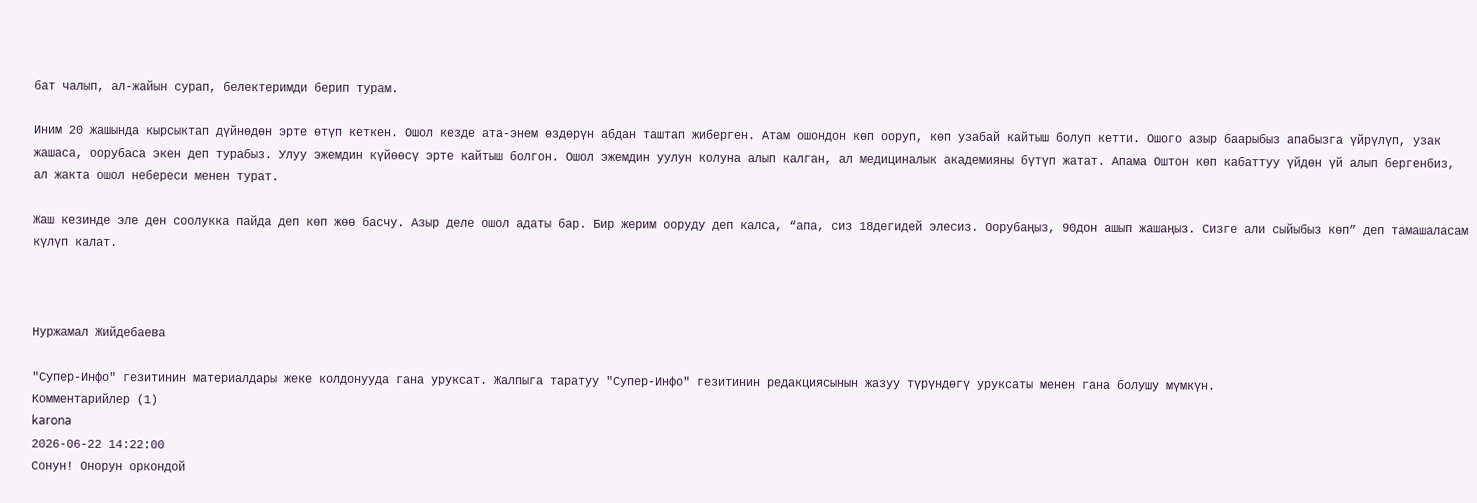бат чалып, ал-жайын сурап, белектеримди берип турам.

Иним 20 жашында кырсыктап дүйнөдөн эрте өтүп кеткен. Ошол кезде ата-энем өздөрүн абдан таштап жиберген. Атам ошондон көп ооруп, көп узабай кайтыш болуп кетти. Ошого азыр баарыбыз апабызга үйрүлүп, узак жашаса, оорубаса экен деп турабыз. Улуу эжемдин күйөөсү эрте кайтыш болгон. Ошол эжемдин уулун колуна алып калган, ал медициналык академияны бүтүп жатат. Апама Оштон көп кабаттуу үйдөн үй алып бергенбиз, ал жакта ошол небереси менен турат.

Жаш кезинде эле ден соолукка пайда деп көп жөө басчу. Азыр деле ошол адаты бар. Бир жерим ооруду деп калса, “апа, сиз 18дегидей элесиз. Оорубаңыз, 90дон ашып жашаңыз. Сизге али сыйыбыз көп” деп тамашаласам күлүп калат.



Нуржамал Жийдебаева

"Супер-Инфо" гезитинин материалдары жеке колдонууда гана уруксат. Жалпыга таратуу "Супер-Инфо" гезитинин редакциясынын жазуу түрүндөгү уруксаты менен гана болушу мүмкүн.
Комментарийлер (1)
karona
2026-06-22 14:22:00
Сонун! Онорун оркондой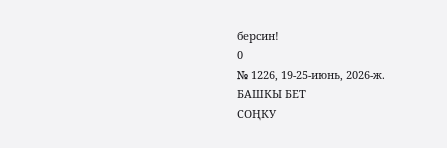берсин!
0
№ 1226, 19-25-июнь, 2026-ж.
БАШКЫ БЕТ
СОҢКУ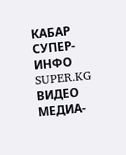КАБАР
СУПЕР-ИНФО
SUPER.KG ВИДЕО
МЕДИА-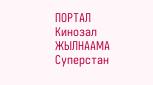ПОРТАЛ
Кинозал
ЖЫЛНААМА
Суперстан